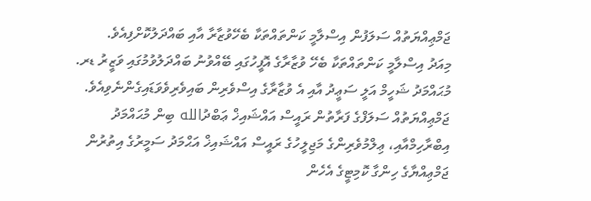ޖަމްޢިއްޔަތުއް ސަލަފުން އިސްލާމީ ކަންތައްތަކާ ބެހޭވުޒާރާ އާއި ބައްދަލުކޮށްފިއެވެ.
މިއަދު އިސްލާމީ ކަންތައްތަކާ ބެހޭ ވުޒާރާގެ އޮފީހުގައި ބޭއްވުނު ބައްދަލުވުމުގައި ވަޒީރު ޑރ. މުޙައްމަދު ޝަހީމް އަލީ ސަޢީދު އާއި އެ ވުޒާރާގެ އިސްވެރިން ބައިވެރިވެވަޑައިގެންނެވިއެވެ. ޖަމްޢިއްޔަތުއް ސަލަފްގެ ފަރާތުން ރައީސް އައްޝައިޚް ޢަބްދުالله ބިން މުޙައްމަދު އިބްރާހިމްއާއި، ޢިލްމުވެރިންގެ މަޖިލީހުގެ ރައީސް އައްޝައިޚް އަޙްމަދު ސަމީރުގެ އިތުރުން ޖަމްޢިއްޔާގެ ހިންގާ ކޮމިޓީގެ އެހެން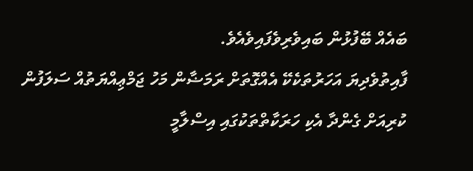ބައެއް ބޭފުޅުން ބައިވެރިވެފައިވެއެވެ.
ފާއިތުވެދިޔަ އަހަރުތަކެކޭ އެއްގޮތަށް ރަމަޟާން މަހު ޖަމްޢިއްޔަތުއް ސަލަފުން ކުރިއަށް ގެންދާ އެކި ހަރަކާތްތަކުގައި އިސްލާމީ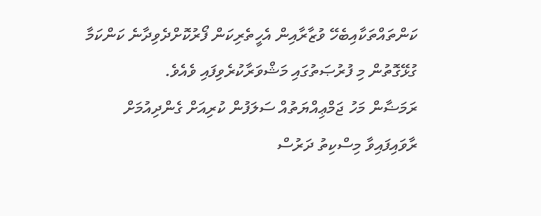ކަންތައްތަކާއިބެހޭ ވުޒާރާއިން އެހީތެރިކަން ފޯރުކޮށްދެވިދާނެ ކަންކަމާ ގުޅޭގޮތުން މި ފުރުޞަތުގައި މަޝްވަރާކުރެވިފައި ވެއެވެ.
ރަމަޟާން މަހު ޖަމްޢިއްޔަތުއް ސަލަފުން ކުރިއަށް ގެންދިއުމަށް ރާވައިފައިވާ މިސްކިތު ދަރުސް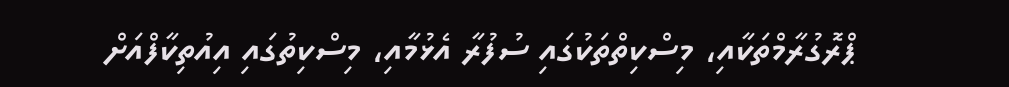ޕްރޮގުރާމްތަކާއި، މިސްކިތްތަކުގައި ސުފުރާ އެޅުމާއި، މިސްކިތުގައި އިއުތިކާފްއަށް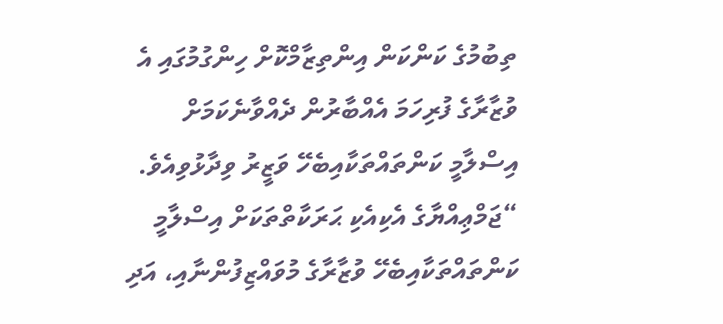ތިބުމުގެ ކަންކަން އިންތިޒާމްކޮށް ހިންގުމުގައި އެ ވުޒާރާގެ ފުރިހަމަ އެއްބާރުން ދެއްވާނެކަމަށް އިސްލާމީ ކަންތައްތަކާއިބެހޭ ވަޒީރު ވިދާޅުވިއެވެ.
“ޖަމްޢިއްޔާގެ އެކިއެކި ޙަރަކާތްތަކަށް އިސްލާމީ ކަންތައްތަކާއިބެހޭ ވުޒާރާގެ މުވައްޒިފުންނާއި، އަދި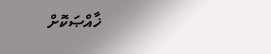ޚާއްޞަކޮށް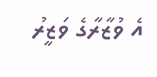އެ ވުޒާރާގެ ވަޒީރު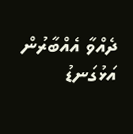ދެއްވާ އެއްބާރުން އަޅުގަނޑު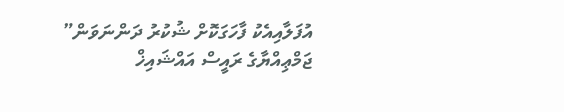އުފަލާއިއެކު ފާހަގަކޮށް ޝުކުރު ދަންނަވަން” ޖަމްޢިއްޔާގެ ރައީސް އައްޝައިޚް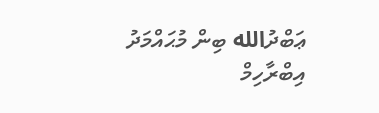ޢަބްދުالله ބިން މުޙައްމަދު އިބްރާހިމް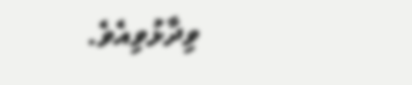ވިދާޅުވިއެވެ.